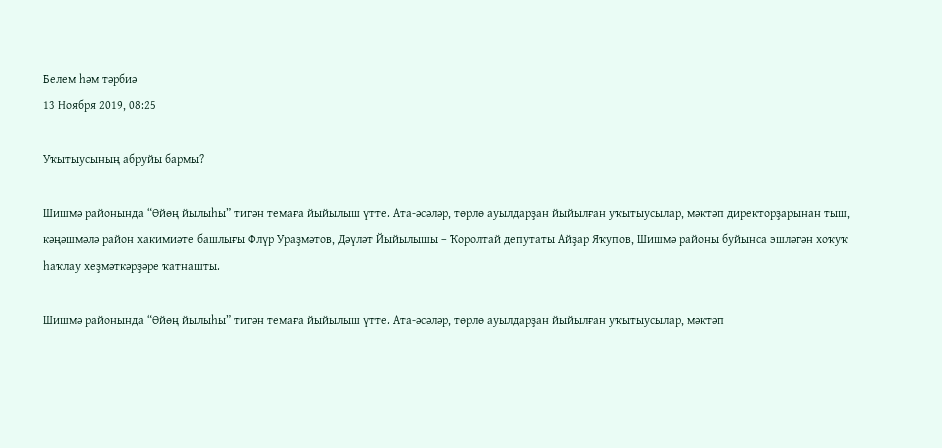Белем һәм тәрбиә
13 Ноября 2019, 08:25

Уҡытыусының абруйы бармы?

Шишмә районында “Өйөң йылыһы” тигән темаға йыйылыш үтте. Ата-әсәләр, төрлө ауылдарҙан йыйылған уҡытыусылар, мәктәп директорҙарынан тыш, кәңәшмәлә район хакимиәте башлығы Флүр Ураҙмәтов, Дәүләт Йыйылышы – Ҡоролтай депутаты Айҙар Яҡупов, Шишмә районы буйынса эшләгән хоҡуҡ һаҡлау хеҙмәткәрҙәре ҡатнашты.

Шишмә районында “Өйөң йылыһы” тигән темаға йыйылыш үтте. Ата-әсәләр, төрлө ауылдарҙан йыйылған уҡытыусылар, мәктәп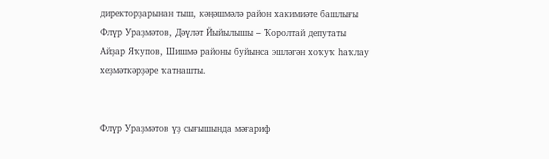директорҙарынан тыш, кәңәшмәлә район хакимиәте башлығы Флүр Ураҙмәтов, Дәүләт Йыйылышы – Ҡоролтай депутаты Айҙар Яҡупов, Шишмә районы буйынса эшләгән хоҡуҡ һаҡлау хеҙмәткәрҙәре ҡатнашты.


Флүр Ураҙмәтов үҙ сығышында мәғариф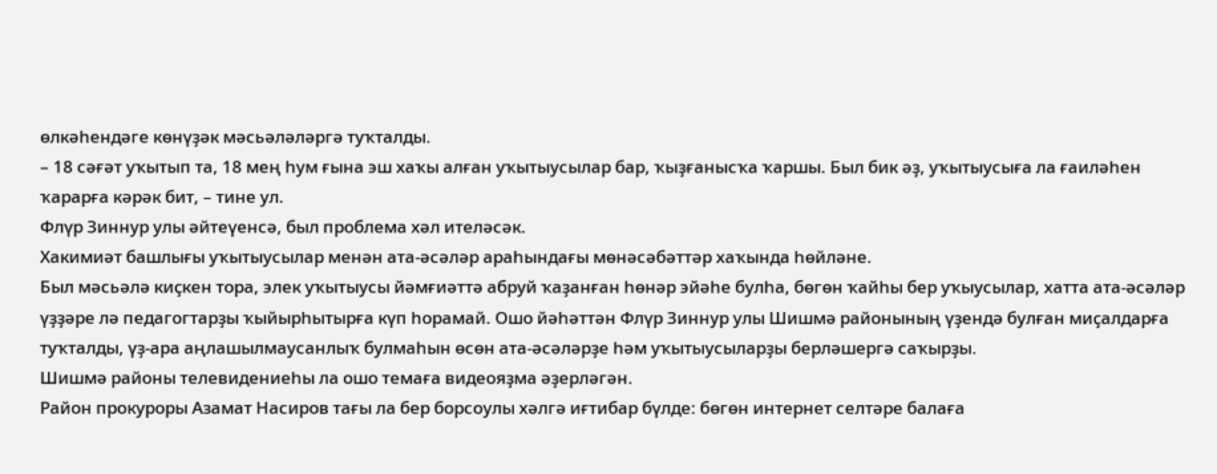өлкәһендәге көнүҙәк мәсьәләләргә туҡталды.
– 18 сәғәт уҡытып та, 18 мең һум ғына эш хаҡы алған уҡытыусылар бар, ҡыҙғанысҡа ҡаршы. Был бик әҙ, уҡытыусыға ла ғаиләһен ҡарарға кәрәк бит, – тине ул.
Флүр Зиннур улы әйтеүенсә, был проблема хәл ителәсәк.
Хакимиәт башлығы уҡытыусылар менән ата-әсәләр араһындағы мөнәсәбәттәр хаҡында һөйләне.
Был мәсьәлә киҫкен тора, элек уҡытыусы йәмғиәттә абруй ҡаҙанған һөнәр эйәһе булһа, бөгөн ҡайһы бер уҡыусылар, хатта ата-әсәләр үҙҙәре лә педагогтарҙы ҡыйырһытырға күп һорамай. Ошо йәһәттән Флүр Зиннур улы Шишмә районының үҙендә булған миҫалдарға туҡталды, үҙ-ара аңлашылмаусанлыҡ булмаһын өсөн ата-әсәләрҙе һәм уҡытыусыларҙы берләшергә саҡырҙы.
Шишмә районы телевидениеһы ла ошо темаға видеояҙма әҙерләгән.
Район прокуроры Азамат Насиров тағы ла бер борсоулы хәлгә иғтибар бүлде: бөгөн интернет селтәре балаға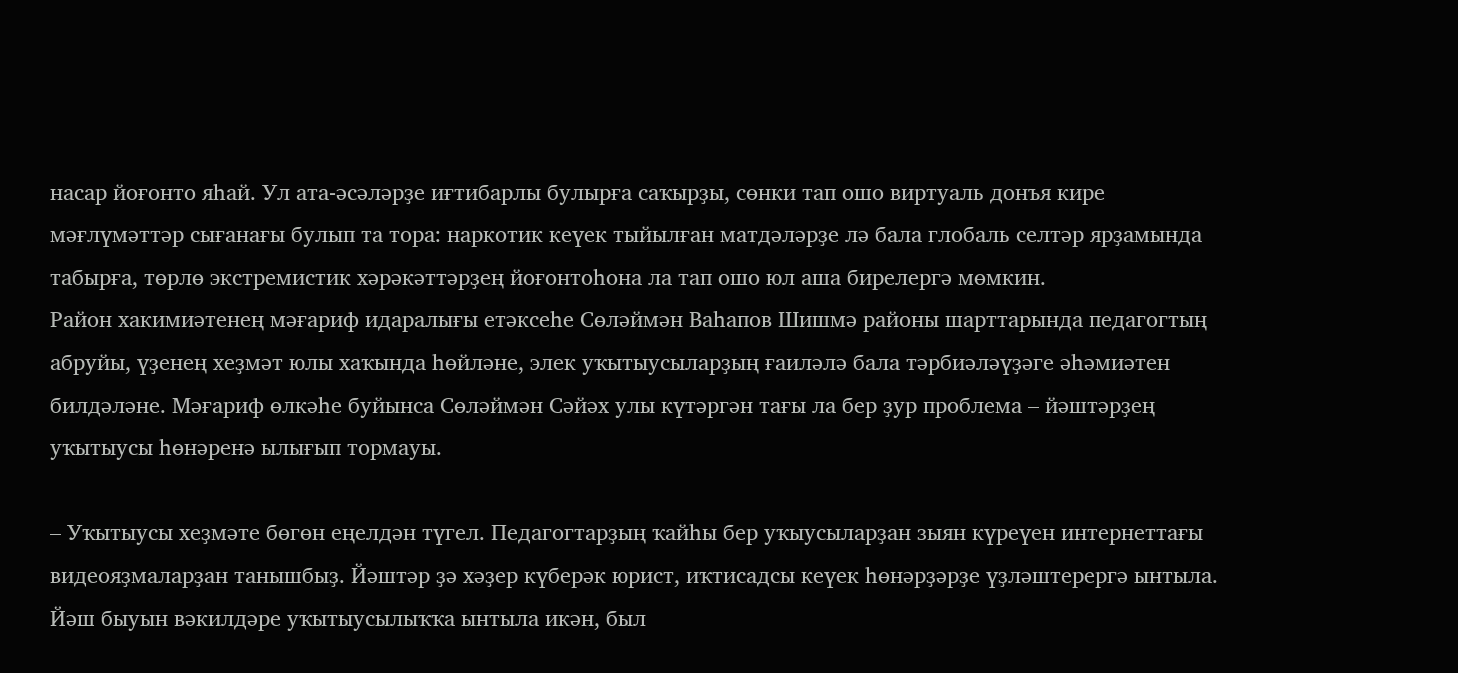насар йоғонто яһай. Ул ата-әсәләрҙе иғтибарлы булырға саҡырҙы, сөнки тап ошо виртуаль донъя кире мәғлүмәттәр сығанағы булып та тора: наркотик кеүек тыйылған матдәләрҙе лә бала глобаль селтәр ярҙамында табырға, төрлө экстремистик хәрәкәттәрҙең йоғонтоһона ла тап ошо юл аша бирелергә мөмкин.
Район хакимиәтенең мәғариф идаралығы етәксеһе Сөләймән Ваһапов Шишмә районы шарттарында педагогтың абруйы, үҙенең хеҙмәт юлы хаҡында һөйләне, элек уҡытыусыларҙың ғаиләлә бала тәрбиәләүҙәге әһәмиәтен билдәләне. Мәғариф өлкәһе буйынса Сөләймән Сәйәх улы күтәргән тағы ла бер ҙур проблема – йәштәрҙең уҡытыусы һөнәренә ылығып тормауы.

– Уҡытыусы хеҙмәте бөгөн еңелдән түгел. Педагогтарҙың ҡайһы бер уҡыусыларҙан зыян күреүен интернеттағы видеояҙмаларҙан танышбыҙ. Йәштәр ҙә хәҙер күберәк юрист, иҡтисадсы кеүек һөнәрҙәрҙе үҙләштерергә ынтыла. Йәш быуын вәкилдәре уҡытыусылыҡҡа ынтыла икән, был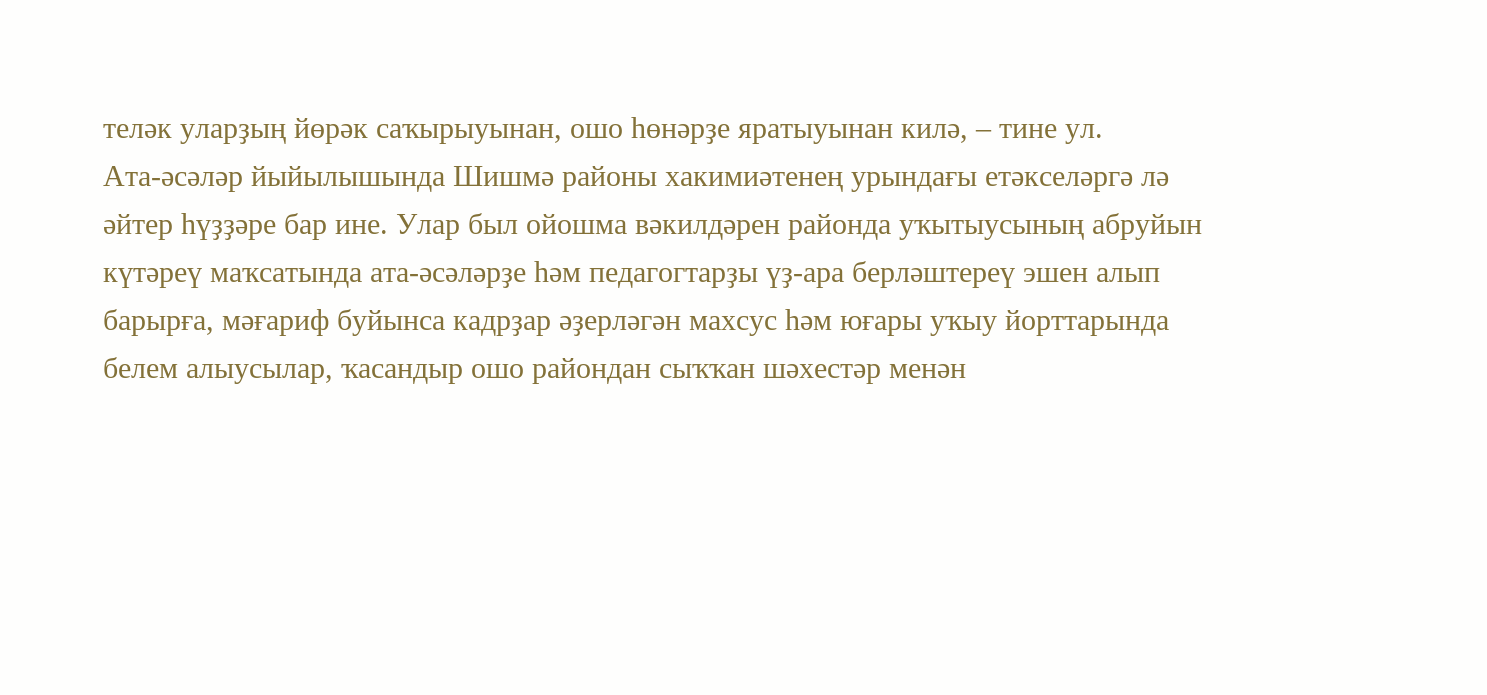теләк уларҙың йөрәк саҡырыуынан, ошо һөнәрҙе яратыуынан килә, – тине ул.
Ата-әсәләр йыйылышында Шишмә районы хакимиәтенең урындағы етәкселәргә лә әйтер һүҙҙәре бар ине. Улар был ойошма вәкилдәрен районда уҡытыусының абруйын күтәреү маҡсатында ата-әсәләрҙе һәм педагогтарҙы үҙ-ара берләштереү эшен алып барырға, мәғариф буйынса кадрҙар әҙерләгән махсус һәм юғары уҡыу йорттарында белем алыусылар, ҡасандыр ошо райондан сыҡҡан шәхестәр менән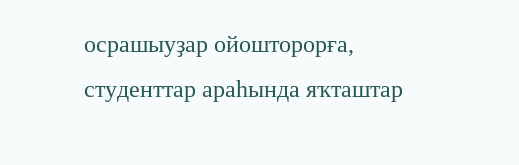осрашыуҙар ойошторорға, студенттар араһында яҡташтар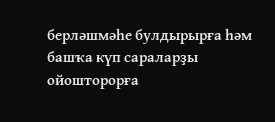берләшмәһе булдырырға һәм башҡа күп сараларҙы ойошторорға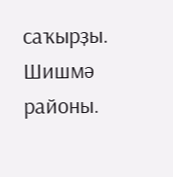саҡырҙы.
Шишмә районы.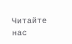Читайте нас